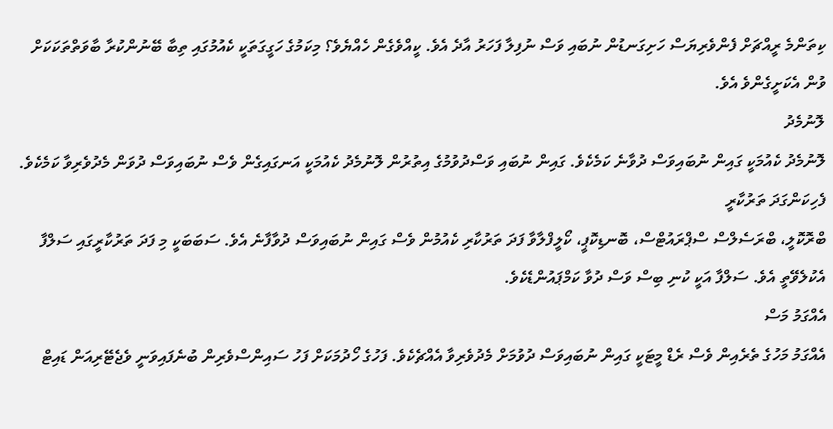ކިތަންމެ ރީއްޗަށް ފެންވެރިޔަސް ހަށިގަނޑުން ނުބައި ވަސް ނުފިލާ ފަހަރު އާދެ އެވެ. ކީއްވެގެން ހެއްޔެވެ؟ މިކަމުގެ ހަގީގަތަކީ ކެއުމުގައި ތިބާ ބޭނުންކުރާ ބާވަތްތަކަކަށް ވުން އެކަށީގެންވެ އެވެ.
ލޮނުމެދު
ލޮނުމެދު ކެއުމަކީ ގައިން ނުބައިވަސް ދުވާނެ ކަމެކެވެ. ގައިން ނުބައި ވަސްދުވުމުގެ އިތުރުން ލޮނުމެދު ކެއުމަކީ އަނގައިގެން ވެސް ނުބައިވަސް ދުވަން މެދުވެރިވާ ކަމެކެވެ.
ފެހިކަންގަދަ ތަރުކާރީ
ބްރޮކޮލީ، ބްރަސެލްސް ސްޕްރައުޓްސް، ބޮނޑިކޮޕީ، ކޯލީފްލާވާ ފަދަ ތަރުކާރި ކެއުމުން ވެސް ގައިން ނުބައިވަސް ދުވާފާނެ އެވެ. ސަބަބަކީ މި ފަދަ ތަރުކާރީގައި ސަލްފާ އެކުލެވޭތީ އެވެ. ސަލްފާ އަކީ ކުނި ބިސް ވަސް ދުވާ ކަމްޕައުންޑެކެވެ.
އެއްގަމު މަސް
އެއްގަމު މަހުގެ ތެރެއިން ވެސް ރެޑް މީޓަކީ ގައިން ނުބައިވަސް ދުވުމަށް މެދުވެރިވާ އެއްޗެކެވެ. ފަހުގެ ހޯދުމަކަށް ފަހު ސައިންސްވެރިން ބުނެފައިވަނީ ވެޖެޓޭރިއަން ޑައިޓް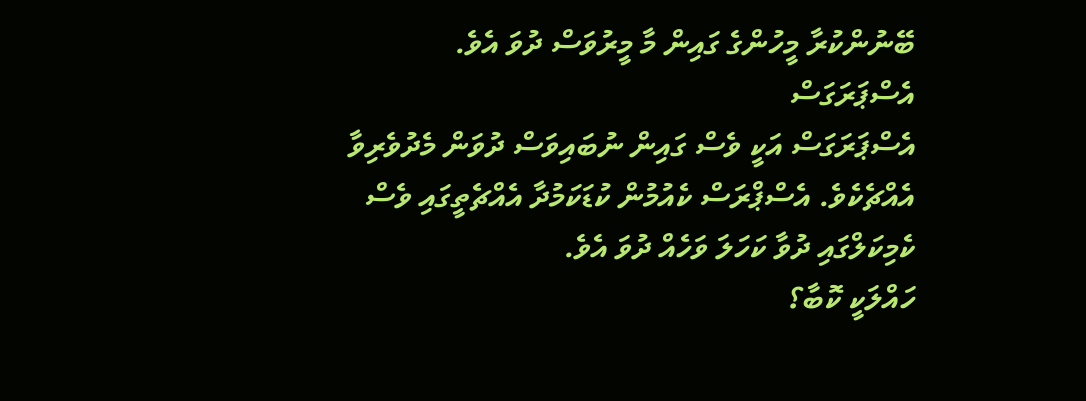ބޭނުންކުރާ މީހުންގެ ގައިން މާ މީރުވަސް ދުވަ އެވެ.
އެސްޕަރަގަސް
އެސްޕަރަގަސް އަކީ ވެސް ގައިން ނުބައިވަސް ދުވަން މެދުވެރިވާ އެއްޗެކެވެ. އެސްޕްރަސް ކެއުމުން ކުޑަކަމުދާ އެއްޗެތީގައި ވެސް ކެމިކަލްގައި ދުވާ ކަހަލަ ވަހެއް ދުވަ އެވެ.
ހައްލަކީ ކޮބާ؟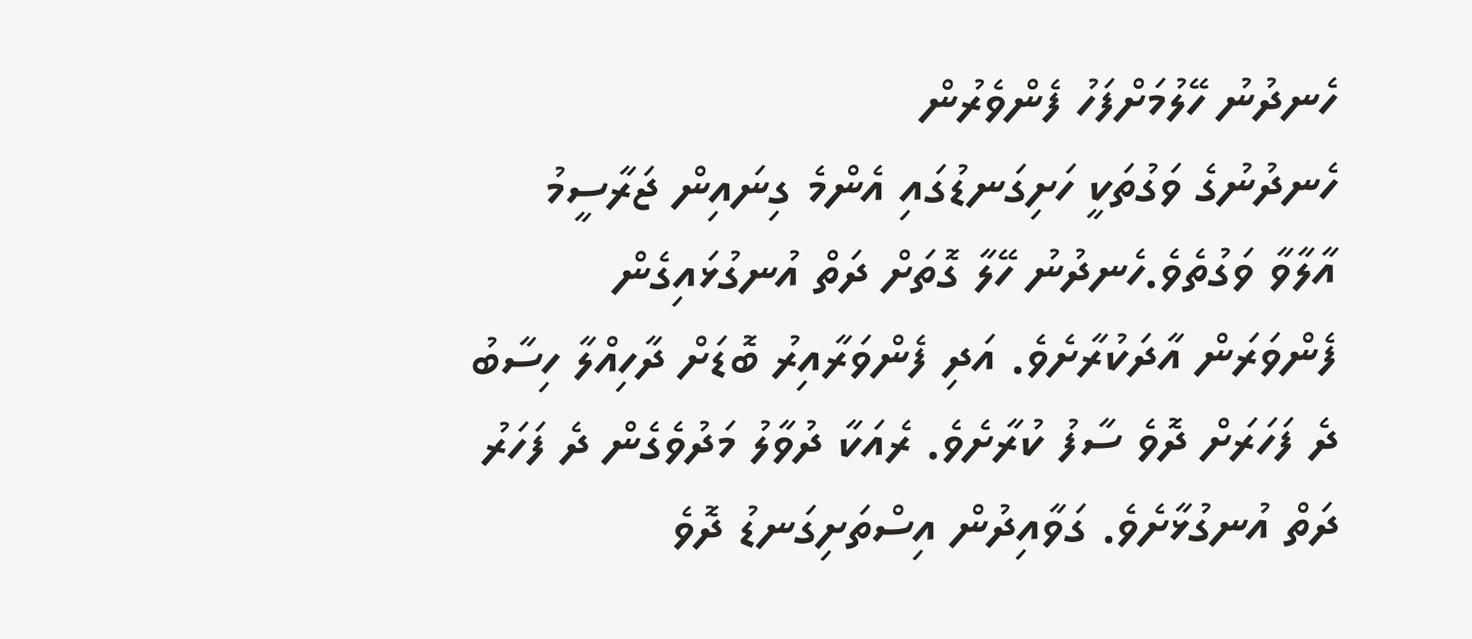ހެނދުނު ހޭލުމަށްފަހު ފެންވެރުން
ހެނދުނުގެ ވަގުތަކީ ހަށިގަނޑުގައި އެންމެ ގިނައިން ޖަރާސީމު އާލާވާ ވަގުތެވެ.ހެނދުނު ހޭލާ ގޮތަށް ދަތް އުނގުޅައިގެން ފެންވަރަން އާދަކުރާށެވެ. އަދި ފެންވަރާއިރު ބޮޑަށް ދާހިއްލާ ހިސާބު ދެ ފަހަރަށް ދޮވެ ސާފު ކުރާށެވެ. ރެއަކާ ދުވާލު މަދުވެގެން ދެ ފަހަރު ދަތް އުނގުޅާށެވެ. ގަވާއިދުން އިސްތަށިގަނޑު ދޮވެ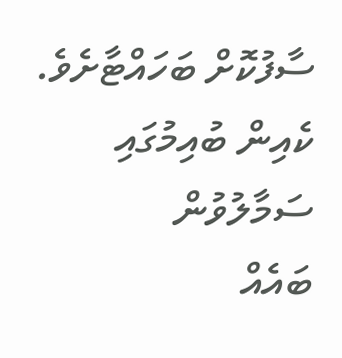ސާފުކޮށް ބަހައްޓާށެވެ.
ކެއިން ބުއިމުގައި ސަމާލުވުން
ބައެއް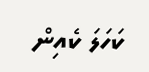ކަހަލަ ކެއިން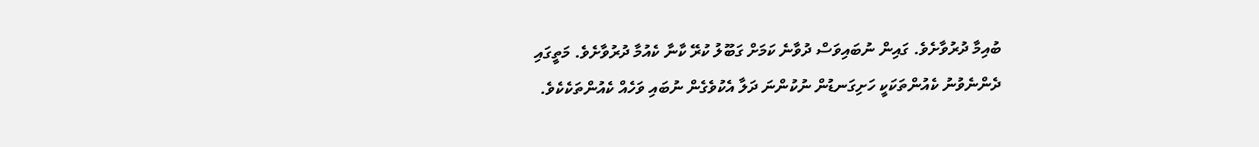ބުއިމާ ދުރުވާށެވެ. ގައިން ނުބައިވަސް ދުވާނެ ކަމަށް ގަބޫލު ކުރޭ ކާނާ ކެއުމާ ދުރުވާށެވެ. މަތީގައި ދެންނެވުނު ކެއުންތަކަކީ ހަށިގަނޑުން ނުކުންނަ ދަލާ އެކުވެގެން ނުބައި ވަހެއް ކެއުންތަކެކެވެ.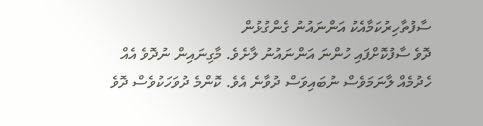ސާފުތާހިރުކަމާއެކު އަންނައުނު ގެންގުޅުން
ދޮވެ ސާފުކޮށްފައި ހުންނަ އަންނައުނު ލާށެވެ. މާގިނައިން ނުދޮވެ އެއް ހެދުމެއް ލާނަމަވެސް ނުބައިވަސް ދުވާނެ އެވެ. ކޮންމެ ދުވަހަކުވެސް ދޮވެ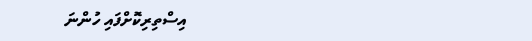އިސްތިރިކޮށްފައި ހުންނަ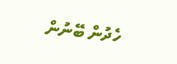ހެދުން ބޭނުން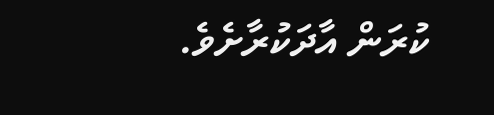ކުރަން އާދަކުރާށެވެ.